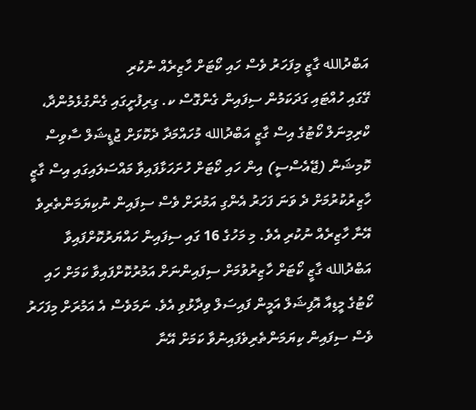އަބްދުالله ގާޒީ މިފަހަރު ވެސް ހައި ކޯޓަށް ހާޒިރެއް ނުކުރި
ގޭގައި ހުއްޓައި ގަދަކަމުން ސިފައިން ގެންގޮސް ކ. ގިރިފުށީގައި ގެންގުޅެމުންދާ، ކްރިމިނަލް ކޯޓުގެ އިސް ގާޒީ އަބްދުالله މުހައްމަދާ ދެކޮޅަށް ޖުޑީޝަލް ސާވިސް ކޮމިޝަން (ޖޭއެސްސީ) އިން ހައި ކޯޓަށް ހުށަހަޅާފައިވާ މައްސަލައިގައި އިސް ގާޒީ ހާޒިރުކުރުމަށް ދެ ވަނަ ފަހަރު އެންގި އަމުރަށް ވެސް ސިފައިން ނުކިޔަމަންތެރިވެ އޭނާ ހާޒިރެއް ނުކުރި އެވެ. މި މަހުގެ 16 ގައި ސިފައިން ހައްޔަރުކޮށްފައިވާ އަބްދުالله ގާޒީ ކޯޓަށް ހާޒިރުވުމަށް ސިފައިންނަށް އަމުރުކޮށްފައިވާ ކަމަށް ހައި ކޯޓުގެ މީޑިއާ އޮފިޝަލް އަމީން ފައިސަލް ވިދާޅުވި އެވެ. ނަމަވެސް އެ އަމުރަށް މިފަހަރު ވެސް ސިފައިން ކިޔަމަންތެރިވެފައިނުވާ ކަމަށް އޭނާ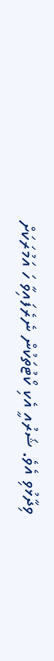ވިދާޅުވި އެވެ. ޝަރުއީ އެކި ކޯޓުތަކުން ނެރެފައިވާ ހަ އަމުރަކަށް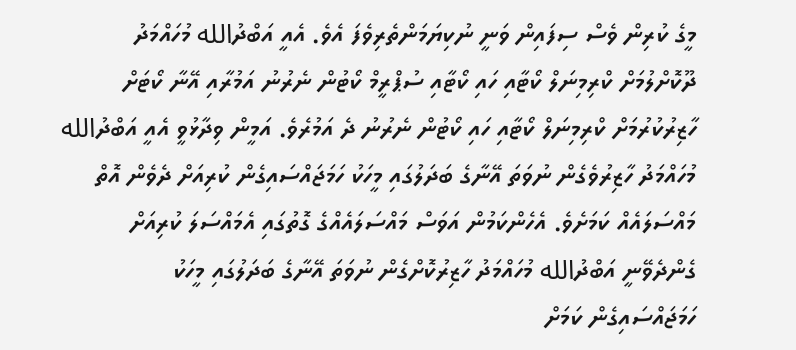މީގެ ކުރިން ވެސް ސިފައިން ވަނީ ނުކިޔަމަންތެރިވެފަ އެވެ. އެއީ އަބްދުالله މުހައްމަދު ދޫކޮށްލުމަށް ކްރިމިނަލް ކޯޓާއި ހައި ކޯޓާއި ސުޕްރީމް ކޯޓުން ނެރުނު އަމުރާއި އޭނާ ކޯޓަށް ހާޒިރުކުރުމަށް ކްރިމިނަލް ކޯޓާއި ހައި ކޯޓުން ނެރުނު ދެ އަމުރެވެ. އަމީން ވިދާޅުވީ އެއީ އަބްދުالله މުހައްމަދު ހާޒިރުވެގެން ނުވަތަ އޭނާގެ ބަދަލުގައި މީހަކު ހަމަޖައްސައިގެން ކުރިއަށް ދެވެން އޮތް މައްސަލައެއް ކަމަށެވެ. އެހެންކަމުން އަވަސް މައްސަލައެއްގެ ގޮތުގައި އެމައްސަލަ ކުރިއަށް ގެންދެވޭނީ އަބްދުالله މުހައްމަދު ހާޒިރުކޮށްގެން ނުވަތަ އޭނާގެ ބަދަލުގައި މީހަކު ހަމަޖައްސައިގެން ކަމަށް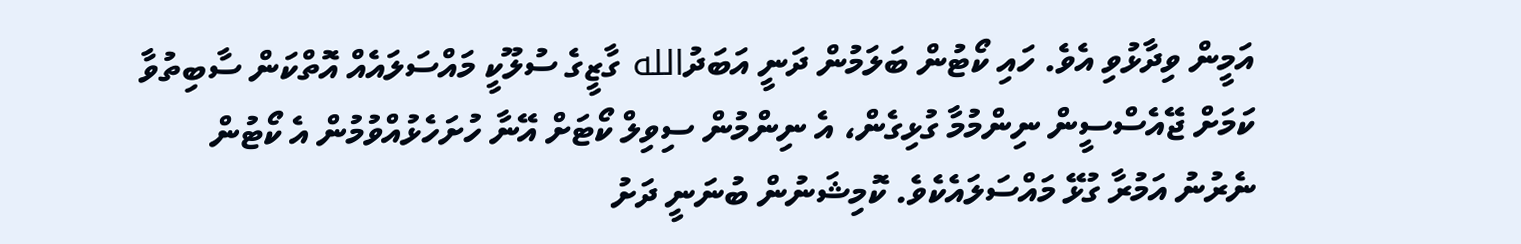އަމީން ވިދާޅުވި އެވެ. ހައި ކޯޓުން ބަލަމުން ދަނީ އަބަދުالله ގާޒީގެ ސުލޫކީ މައްސަލައެއް އޮތްކަން ސާބިތުވާ ކަމަށް ޖޭއެސްސީން ނިންމުމާ ގުޅިގެން، އެ ނިންމުން ސިވިލް ކޯޓަށް އޭނާ ހުށަހެޅުއްވުމުން އެ ކޯޓުން ނެރުނު އަމުރާ ގުޅޭ މައްސަލައެކެވެ. ކޮމިޝަނުން ބުނަނީ ދަށު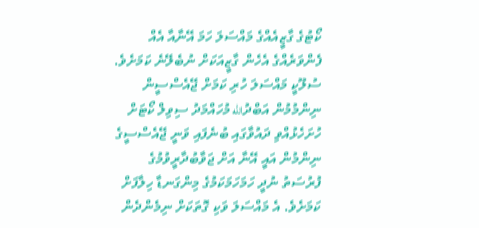ކޯޓުގެ ގާޒީއެއްގެ މައްސަލަ ހަމަ އޭނާއާ އެއް ފެންވަރެއްގެ އެހެން ގާޒީއަކަށް ނުބެލޭނެ ކަމަށެވެ. ސުލޫކީ މައްސަލަ ހުރި ކަމަށް ޖޭއެސްސީން ނިންމުމުން އަބްދުالله މުހައްމަދު ސިވިލް ކޯޓަށް ހުށަހެޅުއްވި ދައުވާގައި ބުނެފައި ވަނީ ޖޭއެސްސީގެ ނިންމުން އައީ އޭނާ އަށް ޖަވާބުދާރީވުމުގެ ފުރުސަތު ނުދީ ހަމަހަމަކަމުގެ މިންގަނޑާ ހިލާފަށް ކަމަށެވެ. އެ މައްސަލަ ވަކި ގޮތަކަށް ނިމެންދެން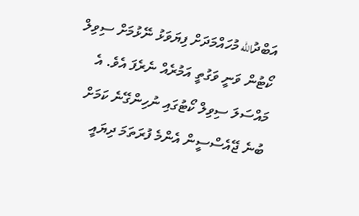އަބްދުالله މުހައްމަދަށް ފިޔަވަޅު ނޭޅުމަށް ސިވިލް ކޯޓުން ވަނީ ވަގުތީ އަމުރެއް ނެރެފަ އެވެ. އެ މައްސަލަ ސިވިލް ކޯޓުގައި ނުހިންގޭނެ ކަމަށް ބުނެ ޖޭއެސްސީން އެންމެ ފުރަތަމަ ދިޔައީ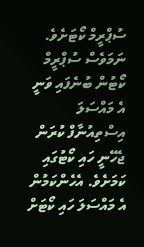ސުޕްރީމް ކޯޓަށެވެ. ނަމަވެސް ސުޕްރީމް ކޯޓުން ބުނެފައި ވަނީ އެ މައްސަލަ އިސްތިއުނާފް ކުރަން ޖެހޭނީ ހައި ކޯޓުގައި ކަމަށެވެ. އެހެންކަމުން އެ މައްސަލަ ހައި ކޯޓަށް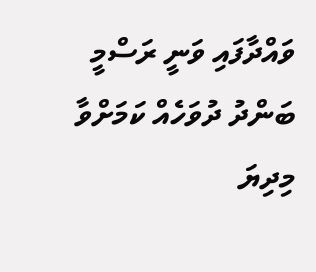ވައްދާފައި ވަނީ ރަސްމީ ބަންދު ދުވަހެއް ކަމަށްވާ މިދިޔަ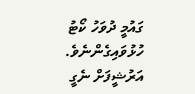ގައުމީ ދުވަހު ކޯޓު ހުޅުވައިގެންނެވެ.
އަރުޝީފަށް ނެގީ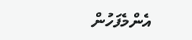އެންމެފަހުން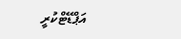އަޕްޑޭޓްކުރީ